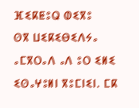ⴼⵉⴽⵟⵓⵕ ⵀⵉⴳⵓ
ⵙⴳ ⵡⵉⴽⵉⴱⵉⴷⵢⴰ
ⴰⵎⴳⵔⴰⴷ ⴰⴷ ⵓⵔ ⵉⵍⵉ ⵉⵙⴰⵖⵓⵍⵏ ⴳⵓⵎⵏⵉⵏ. ⵎⴽ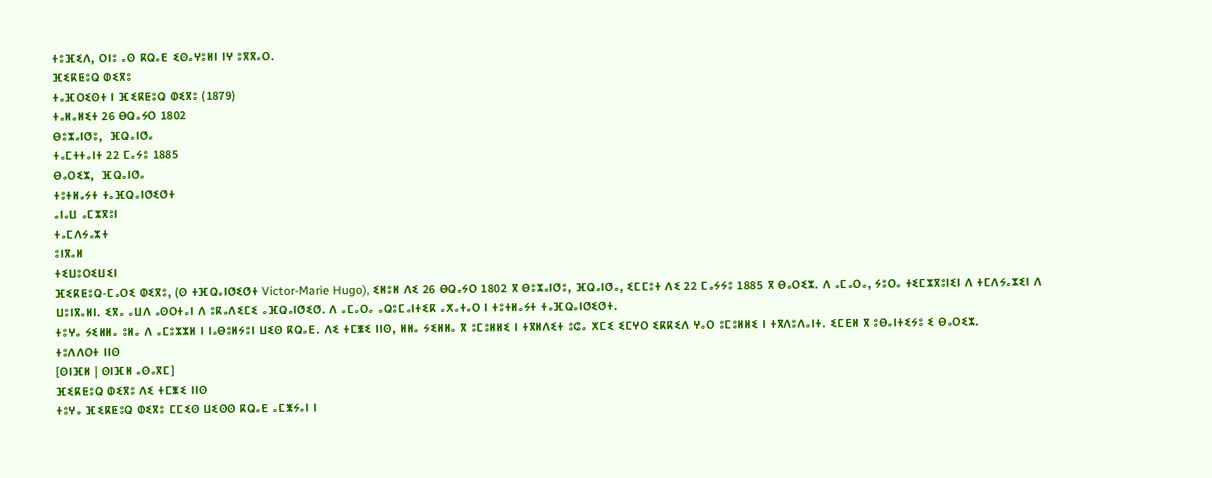ⵜⵓⴼⵉⴷ, ⵔⵏⵓ ⴰⵙ ⴽⵕⴰⴹ ⵉⵙⴰⵖⵓⵍⵏ ⵏⵖ ⵓⴳⴳⴰⵔ.
ⴼⵉⴽⵟⵓⵕ ⵀⵉⴳⵓ
ⵜⴰⴼⵔⵉⵙⵜ ⵏ ⴼⵉⴽⵟⵓⵕ ⵀⵉⴳⵓ (1879)
ⵜⴰⵍⴰⵍⵉⵜ 26 ⴱⵕⴰⵢⵔ 1802
ⴱⵓⵣⴰⵏⵚⵓ,  ⴼⵕⴰⵏⵚⴰ
ⵜⴰⵎⵜⵜⴰⵏⵜ 22 ⵎⴰⵢⵓ 1885
ⴱⴰⵔⵉⵣ,  ⴼⵕⴰⵏⵚⴰ
ⵜⵓⵜⵍⴰⵢⵜ ⵜⴰⴼⵕⴰⵏⵚⵉⵚⵜ
ⴰⵏⴰⵡ ⴰⵎⵣⴳⵓⵏ
ⵜⴰⵎⴷⵢⴰⵣⵜ
ⵓⵏⴳⴰⵍ
ⵜⵉⵡⵓⵔⵉⵡⵉⵏ
ⴼⵉⴽⵟⵓⵕ-ⵎⴰⵔⵉ ⵀⵉⴳⵓ, (ⵙ ⵜⴼⵕⴰⵏⵚⵉⵚⵜ Victor-Marie Hugo), ⵉⵍⵓⵍ ⴷⵉ 26 ⴱⵕⴰⵢⵔ 1802 ⴳ ⴱⵓⵣⴰⵏⵚⵓ, ⴼⵕⴰⵏⵚⴰ, ⵉⵎⵎⵓⵜ ⴷⵉ 22 ⵎⴰⵢⵢⵓ 1885 ⴳ ⴱⴰⵔⵉⵣ. ⴷ ⴰⵎⴰⵔⴰ, ⵢⵓⵔⴰ ⵜⵉⵎⵣⴳⵓⵏⵉⵏ ⴷ ⵜⵎⴷⵢⴰⵣⵉⵏ ⴷ ⵡⵓⵏⴳⴰⵍⵏ. ⵉⴳⴰ ⴰⵡⴷ ⴰⵙⵔⵜⴰⵏ ⴷ ⵓⴽⴰⴷⵉⵎⵉ ⴰⴼⵕⴰⵏⵚⵉⵚ. ⴷ ⴰⵎⴰⵔⴰ ⴰⵕⵓⵎⴰⵏⵜⵉⴽ ⴰⵅⴰⵜⴰⵔ ⵏ ⵜⵓⵜⵍⴰⵢⵜ ⵜⴰⴼⵕⴰⵏⵚⵉⵚⵜ.
ⵜⵓⵖⴰ ⵢⵉⵍⵍⴰ ⵓⵍⴰ ⴷ ⴰⵎⵓⵣⵣⵍ ⵏ ⵏⴰⴱⵓⵍⵢⵓⵏ ⵡⵉⵙ ⴽⵕⴰⴹ. ⴷⵉ ⵜⵎⵥⵉ ⵏⵏⵙ, ⵍⵍⴰ ⵢⵉⵍⵍⴰ ⴳ ⵓⵎⵓⵍⵍⵉ ⵏ ⵜⴳⵍⴷⵉⵜ ⵓⵛⴰ ⵅⵎⵉ ⵉⵎⵖⵔ ⵉⴽⴽⵉⴷ ⵖⴰⵔ ⵓⵎⵓⵍⵍⵉ ⵏ ⵜⴳⴷⵓⴷⴰⵏⵜ. ⵉⵎⴹⵍ ⴳ ⵓⴱⴰⵏⵜⵉⵢⵓ ⵉ ⴱⴰⵔⵉⵣ.
ⵜⵓⴷⴷⵔⵜ ⵏⵏⵙ
[ⵙⵏⴼⵍ | ⵙⵏⴼⵍ ⴰⵙⴰⴳⵎ]
ⴼⵉⴽⵟⵓⵕ ⵀⵉⴳⵓ ⴷⵉ ⵜⵎⵥⵉ ⵏⵏⵙ
ⵜⵓⵖⴰ ⴼⵉⴽⵟⵓⵕ ⵀⵉⴳⵓ ⵎⵎⵉⵙ ⵡⵉⵙⵙ ⴽⵕⴰⴹ ⴰⵎⵥⵢⴰⵏ ⵏ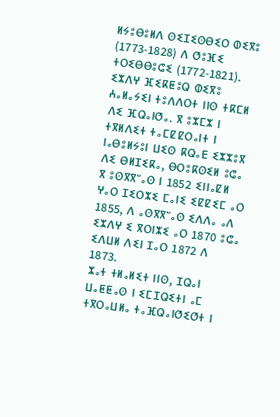ⵍⵢⵓⴱⵓⵍⴷ ⵙⵉⵊⵉⵙⴱⵉⵔ ⵀⵉⴳⵓ (1773-1828) ⴷ ⵚⵓⴼⵉ ⵜⵔⵉⴱⴱⵓⵛⵉ (1772-1821).
ⵉⵣⴷⵖ ⴼⵉⴽⵟⵓⵕ ⵀⵉⴳⵓ ⵄⴰⵍⴰⵢⵉⵏ ⵜⵓⴷⴷⵔⵜ ⵏⵏⵙ ⵜⴽⵎⵍ ⴷⵉ ⴼⵕⴰⵏⵚⴰ. ⴳ ⵓⵣⵎⵣ ⵏ ⵜⴳⵍⴷⵉⵜ ⵜⴰⵎⵇⵇⵔⴰⵏⵜ ⵏ ⵏⴰⴱⵓⵍⵢⵓⵏ ⵡⵉⵙ ⴽⵕⴰⴹ ⵉⵣⵣⵓⴳ ⴷⵉ ⴱⵍⵊⵉⴽⴰ, ⴱⵔⵓⴽⵙⵉⵍ ⵓⵛⴰ ⴳ ⵓⵙⴳⴳⵯⴰⵙ ⵏ 1852 ⵉⵏⵏⴰⵇⵍ ⵖⴰⵔ ⵊⵉⵔⵣⵉ ⵎⴰⵏⵉ ⵉⵇⵇⵉⵎ ⴰⵔ 1855, ⴷ ⴰⵙⴳⴳⵯⴰⵙ ⵉⴷⴷⴰ ⴰⴷ ⵉⵣⴷⵖ ⵉ ⴳⵔⵏⵣⵉ ⴰⵔ 1870 ⵓⵛⴰ ⵉⴷⵡⵍ ⴷⵉⵏ ⵊⴰⵔ 1872 ⴷ 1873.
ⵣⴰⵜ ⵜⵍⴰⵍⵉⵜ ⵏⵏⵙ, ⵊⵕⴰⵏ ⵡⴰⵟⵟⴰⵙ ⵏ ⵉⵎⵊⵕⵉⵜⵏ ⴰⵎ ⵜⴳⵔⴰⵡⵍⴰ ⵜⴰⴼⵕⴰⵏⵚⵉⵚⵜ ⵏ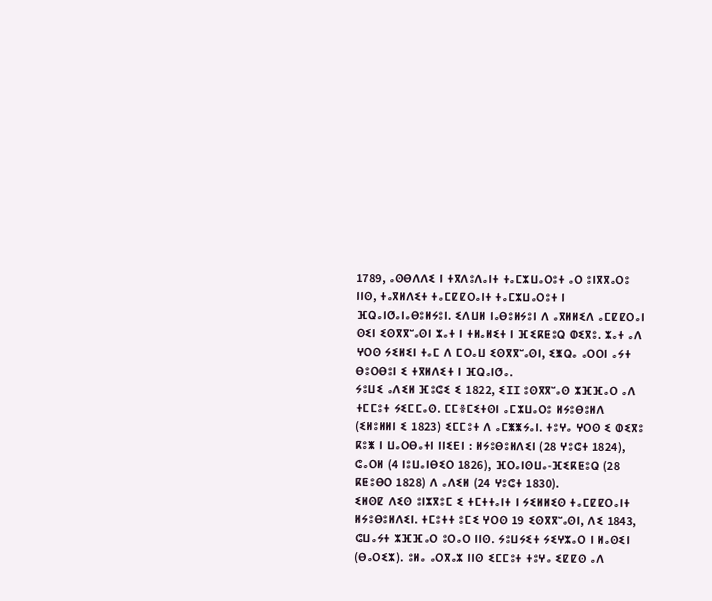1789, ⴰⵙⴱⴷⴷⵉ ⵏ ⵜⴳⴷⵓⴷⴰⵏⵜ ⵜⴰⵎⵣⵡⴰⵔⵓⵜ ⴰⵔ ⵓⵏⴳⴳⴰⵔⵓ ⵏⵏⵙ, ⵜⴰⴳⵍⴷⵉⵜ ⵜⴰⵎⵇⵇⵔⴰⵏⵜ ⵜⴰⵎⵣⵡⴰⵔⵓⵜ ⵏ ⴼⵕⴰⵏⵚⴰⵏⴰⴱⵓⵍⵢⵓⵏ. ⵉⴷⵡⵍ ⵏⴰⴱⵓⵍⵢⵓⵏ ⴷ ⴰⴳⵍⵍⵉⴷ ⴰⵎⵇⵇⵔⴰⵏ ⵙⵉⵏ ⵉⵙⴳⴳⵯⴰⵙⵏ ⵣⴰⵜ ⵏ ⵜⵍⴰⵍⵉⵜ ⵏ ⴼⵉⴽⵟⵓⵕ ⵀⵉⴳⵓ. ⵣⴰⵜ ⴰⴷ ⵖⵔⵙ ⵢⵉⵍⵉⵏ ⵜⴰⵎ ⴷ ⵎⵔⴰⵡ ⵉⵙⴳⴳⵯⴰⵙⵏ, ⵉⵥⵕⴰ ⴰⵔⵔⵏ ⴰⵢⵜ ⴱⵓⵔⴱⵓⵏ ⵉ ⵜⴳⵍⴷⵉⵜ ⵏ ⴼⵕⴰⵏⵚⴰ.
ⵢⵓⵡⵉ ⴰⴷⵉⵍ ⴼⵓⵛⵉ ⵉ 1822, ⵉⵊⵊ ⵓⵙⴳⴳⵯⴰⵙ ⵣⴼⴼⴰⵔ ⴰⴷ ⵜⵎⵎⵓⵜ ⵢⵉⵎⵎⴰⵙ. ⵎⵎⴻⵎⵉⵜⵙⵏ ⴰⵎⵣⵡⴰⵔⵓ ⵍⵢⵓⴱⵓⵍⴷ (ⵉⵍⵓⵍⵍⵏ ⵉ 1823) ⵉⵎⵎⵓⵜ ⴷ ⴰⵎⵥⵥⵢⴰⵏ. ⵜⵓⵖⴰ ⵖⵔⵙ ⵉ ⵀⵉⴳⵓ ⴽⵓⵥ ⵏ ⵡⴰⵔⴱⴰⵜⵏ ⵏⵏⵉⴹⵏ : ⵍⵢⵓⴱⵓⵍⴷⵉⵏ (28 ⵖⵓⵛⵜ 1824), ⵛⴰⵔⵍ (4 ⵏⵓⵡⴰⵏⴱⵉⵔ 1826), ⴼⵔⴰⵏⵙⵡⴰ-ⴼⵉⴽⵟⵓⵕ (28 ⴽⵟⵓⴱⵔ 1828) ⴷ ⴰⴷⵉⵍ (24 ⵖⵓⵛⵜ 1830).
ⵉⵍⵙⵇ ⴷⵉⵙ ⵓⵏⵣⴳⵓⵎ ⵉ ⵜⵎⵜⵜⴰⵏⵜ ⵏ ⵢⵉⵍⵍⵉⵙ ⵜⴰⵎⵇⵇⵔⴰⵏⵜ ⵍⵢⵓⴱⵓⵍⴷⵉⵏ. ⵜⵎⵓⵜⵜ ⵓⵎⵉ ⵖⵔⵙ 19 ⵉⵙⴳⴳⵯⴰⵙⵏ, ⴷⵉ 1843, ⵛⵡⴰⵢⵜ ⵣⴼⴼⴰⵔ ⵓⵔⴰⵔ ⵏⵏⵙ. ⵢⵓⵡⵢⵉⵜ ⵢⵉⵖⵣⴰⵔ ⵏ ⵍⴰⵙⵉⵏ (ⴱⴰⵔⵉⵣ). ⵓⵍⴰ ⴰⵔⴳⴰⵣ ⵏⵏⵙ ⵉⵎⵎⵓⵜ ⵜⵓⵖⴰ ⵉⵇⵇⵙ ⴰⴷ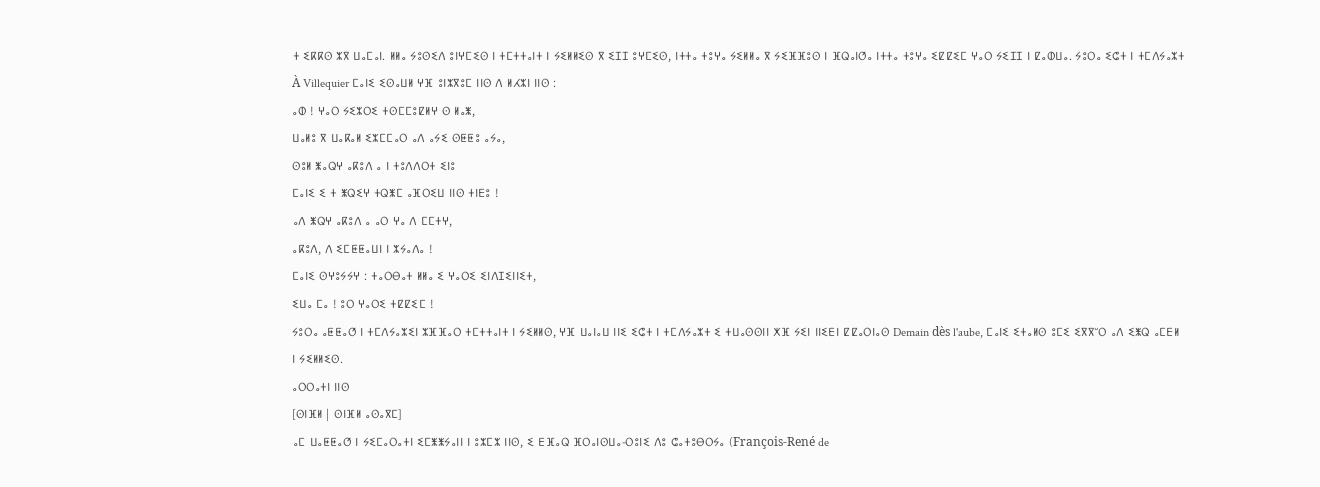ⵜ ⵉⴽⴽⵙ ⵣⴳ ⵡⴰⵎⴰⵏ. ⵍⵍⴰ ⵢⵓⵙⵉⴷ ⵓⵏⵖⵎⵉⵙ ⵏ ⵜⵎⵜⵜⴰⵏⵜ ⵏ ⵢⵉⵍⵍⵉⵙ ⴳ ⵉⵊⵊ ⵓⵖⵎⵉⵙ, ⵏⵜⵜⴰ ⵜⵓⵖⴰ ⵢⵉⵍⵍⴰ ⴳ ⵢⵉⴼⴼⵓⵙ ⵏ ⴼⵕⴰⵏⵚⴰ ⵏⵜⵜⴰ ⵜⵓⵖⴰ ⵉⵇⵇⵉⵎ ⵖⴰⵔ ⵢⵉⵊⵊ ⵏ ⵇⴰⵀⵡⴰ. ⵢⵓⵔⴰ ⵉⵛⵜ ⵏ ⵜⵎⴷⵢⴰⵣⵜ À Villequier ⵎⴰⵏⵉ ⵉⵙⴰⵡⵍ ⵖⴼ ⵓⵏⵣⴳⵓⵎ ⵏⵏⵙ ⴷ ⵍⵃⵣⵏ ⵏⵏⵙ :
ⴰⵀ ! ⵖⴰⵔ ⵢⵉⵣⵔⵉ ⵜⵙⵎⵎⵓⵇⵍⵖ ⵙ ⵍⴰⵥ,
ⵡⴰⵍⵓ ⴳ ⵡⴰⴽⴰⵍ ⵉⵣⵎⵎⴰⵔ ⴰⴷ ⴰⵢⵉ ⵙⵟⵟⵓ ⴰⵢⴰ,
ⵙⵓⵍ ⵥⴰⵕⵖ ⴰⴽⵓⴷ ⴰ ⵏ ⵜⵓⴷⴷⵔⵜ ⵉⵏⵓ
ⵎⴰⵏⵉ ⵉ ⵜ ⵥⵕⵉⵖ ⵜⵕⵥⵎ ⴰⴼⵔⵉⵡ ⵏⵏⵙ ⵜⵏⴹⵓ !
ⴰⴷ ⵥⵕⵖ ⴰⴽⵓⴷ ⴰ ⴰⵔ ⵖⴰ ⴷ ⵎⵎⵜⵖ,
ⴰⴽⵓⴷ, ⴷ ⵉⵎⵟⵟⴰⵡⵏ ⵏ ⵣⵢⴰⴷⴰ !
ⵎⴰⵏⵉ ⵙⵖⵓⵢⵢⵖ : ⵜⴰⵔⴱⴰⵜ ⵍⵍⴰ ⵉ ⵖⴰⵔⵉ ⵉⵏⴷⵊⵉⵏⵏⵉⵜ,
ⵉⵡⴰ ⵎⴰ ! ⵓⵔ ⵖⴰⵔⵉ ⵜⵇⵇⵉⵎ !
ⵢⵓⵔⴰ ⴰⵟⵟⴰⵚ ⵏ ⵜⵎⴷⵢⴰⵣⵉⵏ ⵣⴼⴼⴰⵔ ⵜⵎⵜⵜⴰⵏⵜ ⵏ ⵢⵉⵍⵍⵙ, ⵖⴼ ⵡⴰⵏⴰⵡ ⵏⵏⵉ ⵉⵛⵜ ⵏ ⵜⵎⴷⵢⴰⵣⵜ ⵉ ⵜⵡⴰⵙⵙⵏⵏ ⵅⴼ ⵢⵉⵏ ⵏⵏⵉⴹⵏ ⵇⵇⴰⵔⵏⴰⵙ Demain dès l'aube, ⵎⴰⵏⵉ ⵉⵜⴰⵍⵙ ⵓⵎⵉ ⵉⴳⴳⵯⵔ ⴰⴷ ⵉⵥⵕ ⴰⵎⴹⵍ ⵏ ⵢⵉⵍⵍⵉⵙ.
ⴰⵔⵔⴰⵜⵏ ⵏⵏⵙ
[ⵙⵏⴼⵍ | ⵙⵏⴼⵍ ⴰⵙⴰⴳⵎ]
ⴰⵎ ⵡⴰⵟⵟⴰⵚ ⵏ ⵢⵉⵎⴰⵔⴰⵜⵏ ⵉⵎⵥⵥⵢⴰⵏⵏ ⵏ ⵓⵣⵎⵣ ⵏⵏⵙ, ⵉ ⴹⴼⴰⵕ ⴼⵔⴰⵏⵙⵡⴰ-ⵔⵓⵏⵉ ⴷⵓ ⵛⴰⵜⵓⴱⵔⵢⴰ (François-René de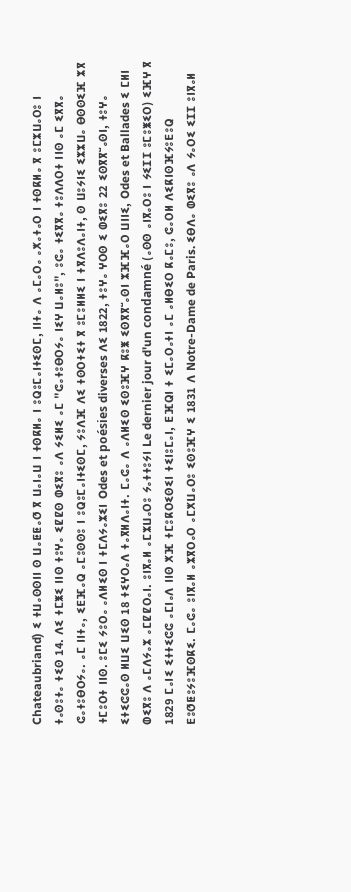Chateaubriand) ⵉ ⵜⵡⴰⵙⵙⵏⵏ ⵙ ⵡⴰⵟⵟⴰⵚ ⴳ ⵡⴰⵏⴰⵡ ⵏ ⵜⵙⴽⵍⴰ ⵏ ⵓⵕⵓⵎⴰⵏⵜⵉⵙⵎ, ⵏⵏⵜⴰ ⴷ ⴰⵎⴰⵔⴰ ⴰⵅⴰⵜⴰⵔ ⵏ ⵜⵙⴽⵍⴰ ⴳ ⵓⵎⵣⵡⴰⵔⵓ ⵏ ⵜⴰⵙⵓⵜⴰ ⵜⵉⵙ 14. ⴷⵉ ⵜⵎⵥⵉ ⵏⵏⵙ ⵜⵓⵖⴰ ⵉⵇⵇⵙ ⵀⵉⴳⵓ ⴰⴷ ⵢⵉⵍⵉ ⴰⵎ "ⵛⴰⵜⵓⴱⵔⵢⴰ ⵏⵉⵖ ⵡⴰⵍⵓ", ⵓⵛⴰ ⵜⵉⴳⴳⴰ ⵜⵓⴷⴷⵔⵜ ⵏⵏⵙ ⴰⵎ ⵉⴳⴳⴰ ⵛⴰⵜⵓⴱⵔⵢⴰ. ⴰⵎ ⵏⵏⵜⴰ, ⵉⴹⴼⴰⵕ ⴰⵎⵓⵙⵙⵓ ⵏ ⵓⵕⵓⵎⴰⵏⵜⵉⵙⵎ, ⵢⵓⴷⴼ ⴷⵉ ⵜⵙⵔⵜⵉⵜ ⴳ ⵓⵎⵓⵍⵍⵉ ⵏ ⵜⴳⴷⵓⴷⴰⵏⵜ, ⵙ ⵡⵓⵢⵏⵉ ⵉⵣⵣⵡⴰ ⴱⵙⵙⵉⴼ ⵣⴳ ⵜⵎⵓⵔⵜ ⵏⵏⵙ. ⵓⵎⵉ ⵢⵓⵔⴰ ⴰⴷⵍⵉⵙ ⵏ ⵜⵎⴷⵢⴰⵣⵉⵏ Odes et poésies diverses ⴷⵉ 1822, ⵜⵓⵖⴰ ⵖⵔⵙ ⵉ ⵀⵉⴳⵓ 22 ⵉⵙⴳⴳⵯⴰⵙⵏ, ⵜⵓⵖⴰ ⵉⵜⵉⵛⵛⴰⵙ ⵍⵡⵉ ⵡⵉⵙ 18 ⵜⵉⵖⵔⴰⴷ ⵜⴰⴳⵍⴷⴰⵏⵜ. ⵎⴰⵛⴰ ⴷ ⴰⴷⵍⵉⵙ ⵉⵙⵓⴼⵖ ⴽⵓⵥ ⵉⵙⴳⴳⵯⴰⵙⵏ ⵣⴼⴼⴰⵔ ⵡⵏⵏⵉ, Odes et Ballades ⵉ ⵎⵍⵏ ⵀⵉⴳⵓ ⴷ ⴰⵎⴷⵢⴰⵣ ⴰⵎⵇⵇⵔⴰⵏ. ⵓⵏⴳⴰⵍ ⴰⵎⵣⵡⴰⵔⵓ ⵢⴰⵜⵜⵓⵢⵏ Le dernier jour d'un condamné (ⴰⵙⵙ ⴰⵏⴳⴰⵔⵓ ⵏ ⵢⵉⵊⵊ ⵓⵎⵓⵥⵉⵔ) ⵉⴼⵖ ⴳ 1829 ⵎⴰⵏⵉ ⵉⵜⵜⵉⵛⵛ ⴰⵎⵏⴰⴷ ⵏⵏⵙ ⵅⴼ ⵜⵎⵓⴽⵔⵉⵙⵉⵏ ⵜⵉⵏⵓⵎⴰⵏ, ⴹⴼⵕⵏ ⵜ ⵉⵎⴰⵔⴰⵜⵏ ⴰⵎ ⴰⵍⴱⵉⵔ ⴽⴰⵎⵓ, ⵛⴰⵔⵍ ⴷⵉⴽⵏⵙⴼⵢⵓⴹⵓⵕ ⴹⵓⵚⵟⵓⵢⵓⴼⵙⴽⵉ. ⵎⴰⵛⴰ ⵓⵏⴳⴰⵍ ⴰⵣⴳⵔⴰⵔ ⴰⵎⵅⵡⴰⵔⵓ ⵉⵙⵓⴼⵖ ⵉ 1831 ⴷ Notre-Dame de Paris. ⵉⴱⴷⴰ ⵀⵉⴳⵓ ⴰⴷ ⵢⴰⵔⵉ ⵉⵊⵊ ⵓⵏⴳⴰⵍ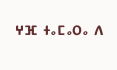ⵖⴼ ⵜⴰⵎⴰⵔⴰ ⴷ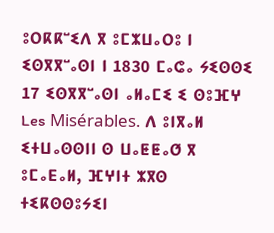ⵓⵔⴽⴽⵯⵉⴷ ⴳ ⵓⵎⵣⵡⴰⵔⵓ ⵏ ⵉⵙⴳⴳⵯⴰⵙⵏ ⵏ 1830 ⵎⴰⵛⴰ ⵢⵉⵙⵙⵉ 17 ⵉⵙⴳⴳⵯⴰⵙⵏ ⴰⵍⴰⵎⵉ ⵉ ⵙⵓⴼⵖ Les Misérables. ⴷ ⵓⵏⴳⴰⵍ ⵉⵜⵡⴰⵙⵙⵏⵏ ⵙ ⵡⴰⵟⵟⴰⵚ ⴳ ⵓⵎⴰⴹⴰⵍ, ⴼⵖⵏⵜ ⵣⴳⵙ ⵜⵉⴽⵙⵙⵓⵢⵉⵏ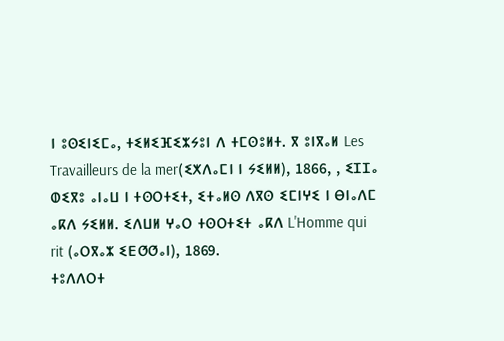ⵏ ⵓⵙⵉⵏⵉⵎⴰ, ⵜⵉⵍⵉⴼⵉⵣⵢⵓⵏ ⴷ ⵜⵎⵙⵓⵍⵜ. ⴳ ⵓⵏⴳⴰⵍ Les Travailleurs de la mer(ⵉⵅⴷⴰⵎⵏ ⵏ ⵢⵉⵍⵍ), 1866, , ⵉⵊⵊⴰ ⵀⵉⴳⵓ ⴰⵏⴰⵡ ⵏ ⵜⵙⵔⵜⵉⵜ, ⵉⵜⴰⵍⵙ ⴷⴳⵙ ⵉⵎⵏⵖⵉ ⵏ ⴱⵏⴰⴷⵎ ⴰⴽⴷ ⵢⵉⵍⵍ. ⵉⴷⵡⵍ ⵖⴰⵔ ⵜⵙⵔⵜⵉⵜ ⴰⴽⴷ L'Homme qui rit (ⴰⵔⴳⴰⵣ ⵉⴹⵚⵚⴰⵏ), 1869.
ⵜⵓⴷⴷⵔⵜ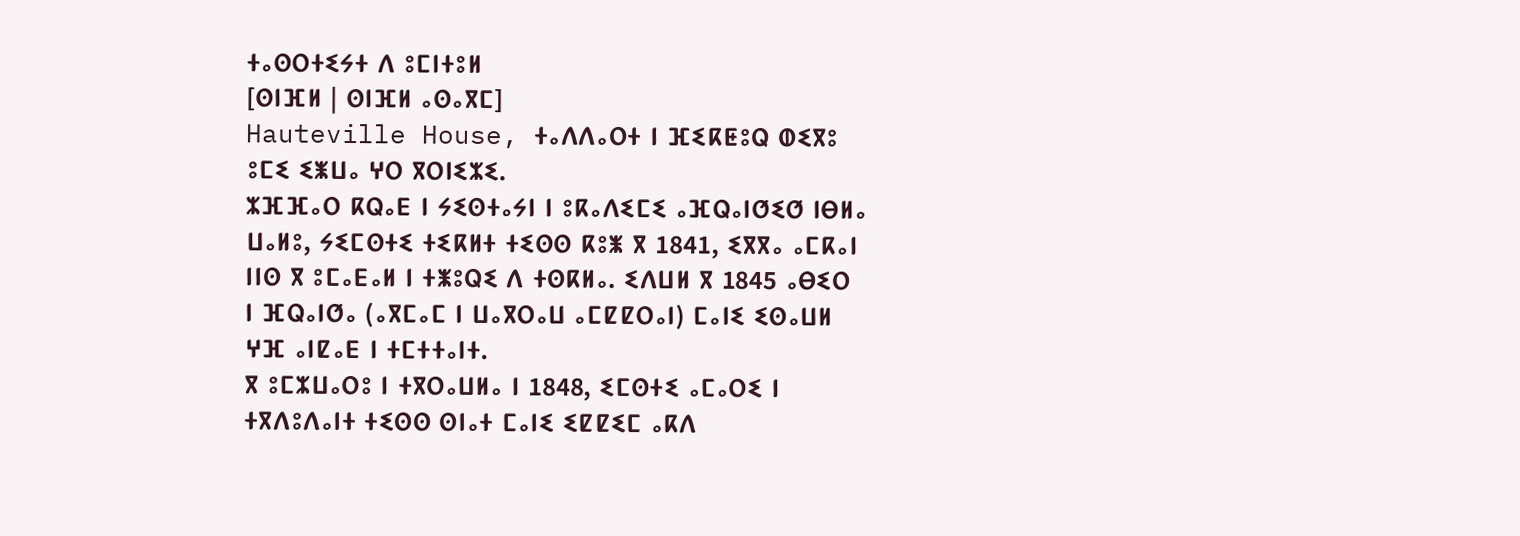ⵜⴰⵙⵔⵜⵉⵢⵜ ⴷ ⵓⵎⵏⵜⵓⵍ
[ⵙⵏⴼⵍ | ⵙⵏⴼⵍ ⴰⵙⴰⴳⵎ]
Hauteville House, ⵜⴰⴷⴷⴰⵔⵜ ⵏ ⴼⵉⴽⵟⵓⵕ ⵀⵉⴳⵓ ⵓⵎⵉ ⵉⵥⵡⴰ ⵖⵔ ⴳⵔⵏⵉⵣⵉ.
ⵣⴼⴼⴰⵔ ⴽⵕⴰⴹ ⵏ ⵢⵉⵙⵜⴰⵢⵏ ⵏ ⵓⴽⴰⴷⵉⵎⵉ ⴰⴼⵕⴰⵏⵚⵉⵚ ⵏⴱⵍⴰ ⵡⴰⵍⵓ, ⵢⵉⵎⵙⵜⵉ ⵜⵉⴽⵍⵜ ⵜⵉⵙⵙ ⴽⵓⵥ ⴳ 1841, ⵉⴳⴳⴰ ⴰⵎⴽⴰⵏ ⵏⵏⵙ ⴳ ⵓⵎⴰⴹⴰⵍ ⵏ ⵜⵥⵓⵕⵉ ⴷ ⵜⵙⴽⵍⴰ. ⵉⴷⵡⵍ ⴳ 1845 ⴰⴱⵉⵔ ⵏ ⴼⵕⴰⵏⵚⴰ (ⴰⴳⵎⴰⵎ ⵏ ⵡⴰⴳⵔⴰⵡ ⴰⵎⵇⵇⵔⴰⵏ) ⵎⴰⵏⵉ ⵉⵙⴰⵡⵍ ⵖⴼ ⴰⵏⵇⴰⴹ ⵏ ⵜⵎⵜⵜⴰⵏⵜ.
ⴳ ⵓⵎⵣⵡⴰⵔⵓ ⵏ ⵜⴳⵔⴰⵡⵍⴰ ⵏ 1848, ⵉⵎⵙⵜⵉ ⴰⵎⴰⵔⵉ ⵏ ⵜⴳⴷⵓⴷⴰⵏⵜ ⵜⵉⵙⵙ ⵙⵏⴰⵜ ⵎⴰⵏⵉ ⵉⵇⵇⵉⵎ ⴰⴽⴷ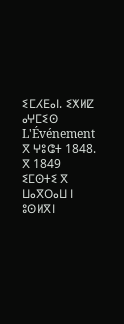ⵉⵎⵃⴹⴰⵏ. ⵉⵅⵍⵇ ⴰⵖⵎⵉⵙ L'Événement ⴳ ⵖⵓⵛⵜ 1848. ⴳ 1849 ⵉⵎⵙⵜⵉ ⴳ ⵡⴰⴳⵔⴰⵡ ⵏ ⵓⵙⵍⴳⵏ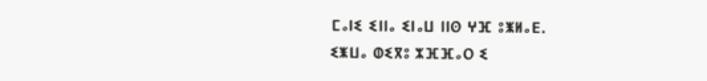ⵎⴰⵏⵉ ⵉⵏⵏⴰ ⵉⵏⴰⵡ ⵏⵏⵙ ⵖⴼ ⵓⵥⵍⴰⴹ.
ⵉⵥⵡⴰ ⵀⵉⴳⵓ ⵣⴼⴼⴰⵔ ⵉ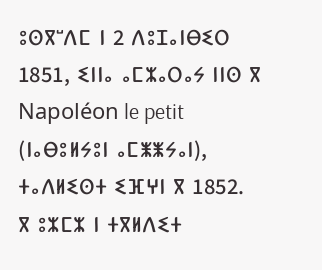ⵓⵙⴳⵯⴷⵎ ⵏ 2 ⴷⵓⵊⴰⵏⴱⵉⵔ 1851, ⵉⵏⵏⴰ ⴰⵎⵣⴰⵔⴰⵢ ⵏⵏⵙ ⴳ Napoléon le petit (ⵏⴰⴱⵓⵍⵢⵓⵏ ⴰⵎⵥⵥⵢⴰⵏ), ⵜⴰⴷⵍⵉⵙⵜ ⵉⴼⵖⵏ ⴳ 1852.
ⴳ ⵓⵣⵎⵣ ⵏ ⵜⴳⵍⴷⵉⵜ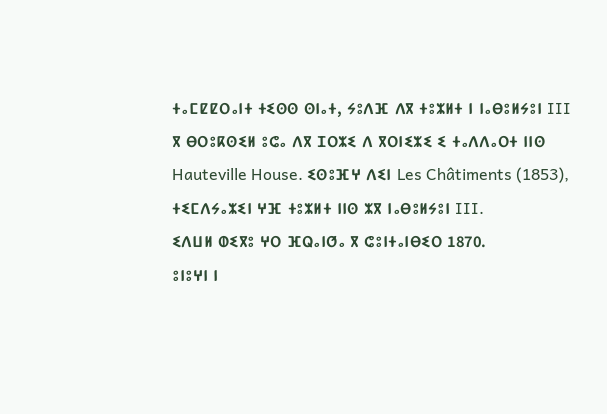ⵜⴰⵎⵇⵇⵔⴰⵏⵜ ⵜⵉⵙⵙ ⵙⵏⴰⵜ, ⵢⵓⴷⴼ ⴷⴳ ⵜⵓⵣⵍⵜ ⵏ ⵏⴰⴱⵓⵍⵢⵓⵏ III ⴳ ⴱⵔⵓⴽⵙⵉⵍ ⵓⵛⴰ ⴷⴳ ⵊⵔⵣⵉ ⴷ ⴳⵔⵏⵉⵣⵉ ⵉ ⵜⴰⴷⴷⴰⵔⵜ ⵏⵏⵙ Hauteville House. ⵉⵙⵓⴼⵖ ⴷⵉⵏ Les Châtiments (1853), ⵜⵉⵎⴷⵢⴰⵣⵉⵏ ⵖⴼ ⵜⵓⵣⵍⵜ ⵏⵏⵙ ⵣⴳ ⵏⴰⴱⵓⵍⵢⵓⵏ III.
ⵉⴷⵡⵍ ⵀⵉⴳⵓ ⵖⵔ ⴼⵕⴰⵏⵚⴰ ⴳ ⵛⵓⵏⵜⴰⵏⴱⵉⵔ 1870.
ⵓⵏⵓⵖⵏ ⵏ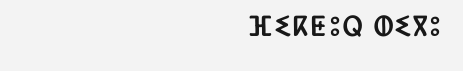ⴼⵉⴽⵟⵓⵕ ⵀⵉⴳⵓ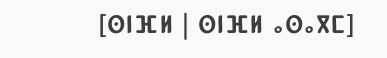[ⵙⵏⴼⵍ | ⵙⵏⴼⵍ ⴰⵙⴰⴳⵎ]